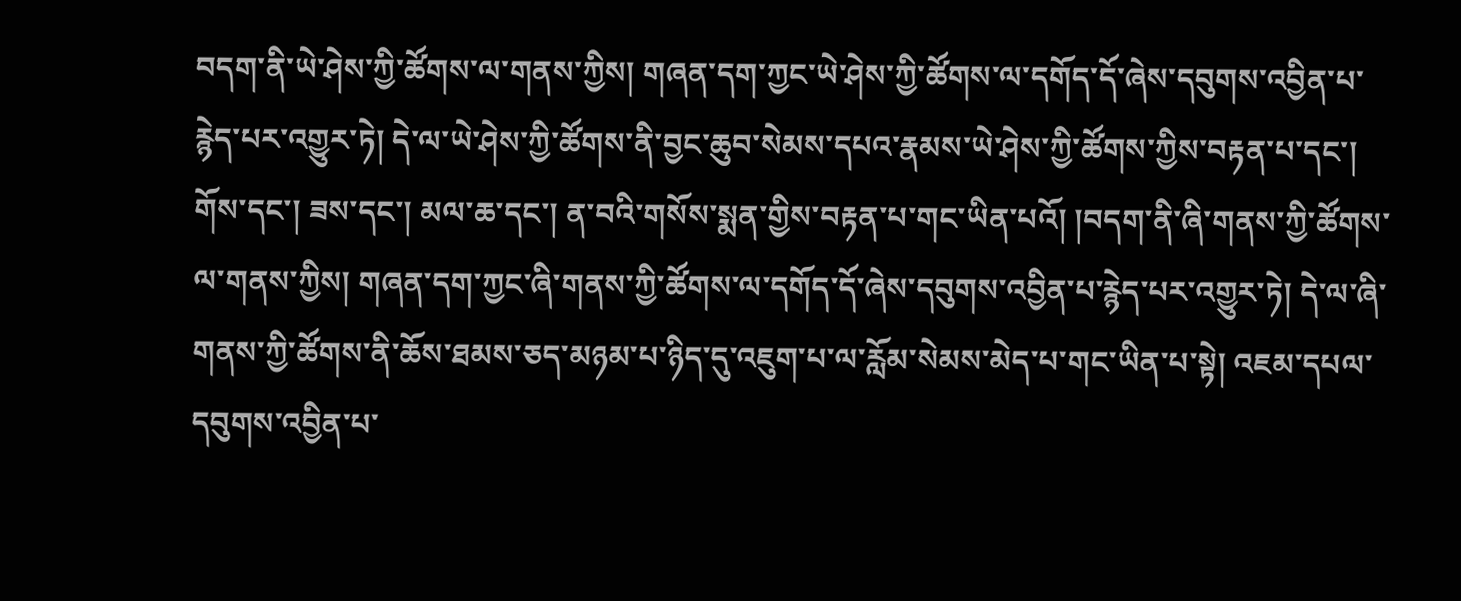བདག་ནི་ཡེ་ཤེས་ཀྱི་ཚོགས་ལ་གནས་ཀྱིས། གཞན་དག་ཀྱང་ཡེ་ཤེས་ཀྱི་ཚོགས་ལ་དགོད་དོ་ཞེས་དབུགས་འབྱིན་པ་རྙེད་པར་འགྱུར་ཏེ། དེ་ལ་ཡེ་ཤེས་ཀྱི་ཚོགས་ནི་བྱང་ཆུབ་སེམས་དཔའ་རྣམས་ཡེ་ཤེས་ཀྱི་ཚོགས་ཀྱིས་བརྟན་པ་དང་། གོས་དང་། ཟས་དང་། མལ་ཆ་དང་། ན་བའི་གསོས་སྨན་གྱིས་བརྟན་པ་གང་ཡིན་པའོ། །བདག་ནི་ཞི་གནས་ཀྱི་ཚོགས་ལ་གནས་ཀྱིས། གཞན་དག་ཀྱང་ཞི་གནས་ཀྱི་ཚོགས་ལ་དགོད་དོ་ཞེས་དབུགས་འབྱིན་པ་རྙེད་པར་འགྱུར་ཏེ། དེ་ལ་ཞི་གནས་ཀྱི་ཚོགས་ནི་ཆོས་ཐམས་ཅད་མཉམ་པ་ཉིད་དུ་འཇུག་པ་ལ་རློམ་སེམས་མེད་པ་གང་ཡིན་པ་སྟེ། འཇམ་དཔལ་དབུགས་འབྱིན་པ་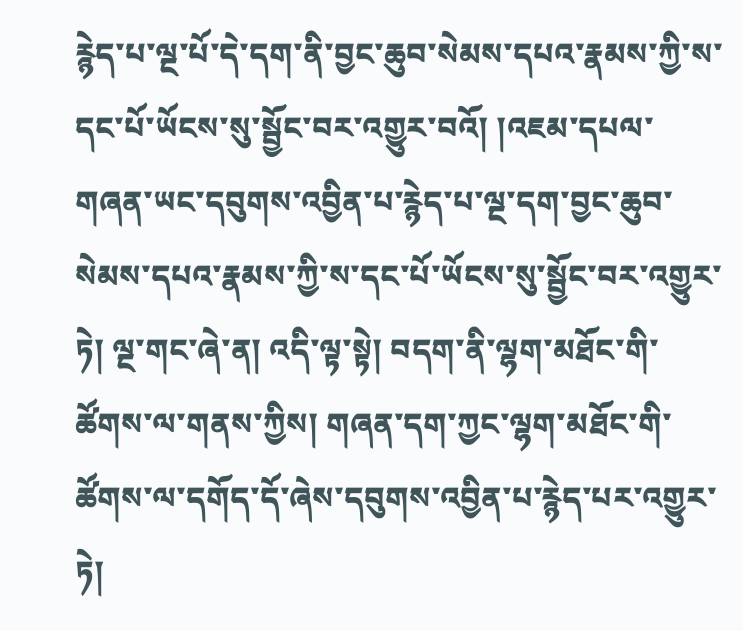རྙེད་པ་ལྔ་པོ་དེ་དག་ནི་བྱང་ཆུབ་སེམས་དཔའ་རྣམས་ཀྱི་ས་དང་པོ་ཡོངས་སུ་སྦྱོང་བར་འགྱུར་བའོ། །འཇམ་དཔལ་གཞན་ཡང་དབུགས་འབྱིན་པ་རྙེད་པ་ལྔ་དག་བྱང་ཆུབ་སེམས་དཔའ་རྣམས་ཀྱི་ས་དང་པོ་ཡོངས་སུ་སྦྱོང་བར་འགྱུར་ཏེ། ལྔ་གང་ཞེ་ན། འདི་ལྟ་སྟེ། བདག་ནི་ལྷག་མཐོང་གི་ཚོགས་ལ་གནས་ཀྱིས། གཞན་དག་ཀྱང་ལྷག་མཐོང་གི་ཚོགས་ལ་དགོད་དོ་ཞེས་དབུགས་འབྱིན་པ་རྙེད་པར་འགྱུར་ཏེ།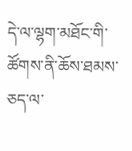དེ་ལ་ལྷག་མཐོང་གི་ཚོགས་ནི་ཆོས་ཐམས་ཅད་ལ་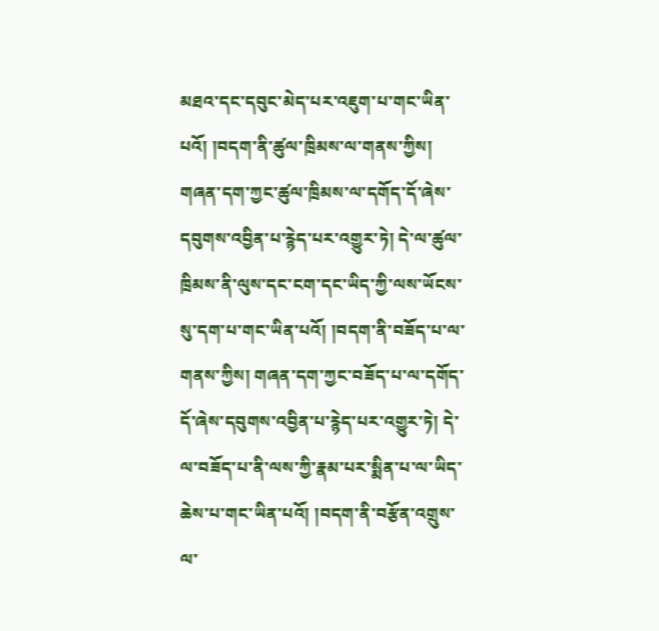མཐའ་དང་དབུང་མེད་པར་འཇུག་པ་གང་ཡིན་པའོ། །བདག་ནི་ཚུལ་ཁྲིམས་ལ་གནས་ཀྱིས། གཞན་དག་ཀྱང་ཚུལ་ཁྲིམས་ལ་དགོད་དོ་ཞེས་དབུགས་འབྱིན་པ་རྙེད་པར་འགྱུར་ཏེ། དེ་ལ་ཚུལ་ཁྲིམས་ནི་ལུས་དང་ངག་དང་ཡིད་ཀྱི་ལས་ཡོངས་སུ་དག་པ་གང་ཡིན་པའོ། །བདག་ནི་བཟོད་པ་ལ་གནས་ཀྱིས། གཞན་དག་ཀྱང་བཟོད་པ་ལ་དགོད་དོ་ཞེས་དབུགས་འབྱིན་པ་རྙེད་པར་འགྱུར་ཏེ། དེ་ལ་བཟོད་པ་ནི་ལས་ཀྱི་རྣམ་པར་སྨིན་པ་ལ་ཡིད་ཆེས་པ་གང་ཡིན་པའོ། །བདག་ནི་བརྩོན་འགྲུས་ལ་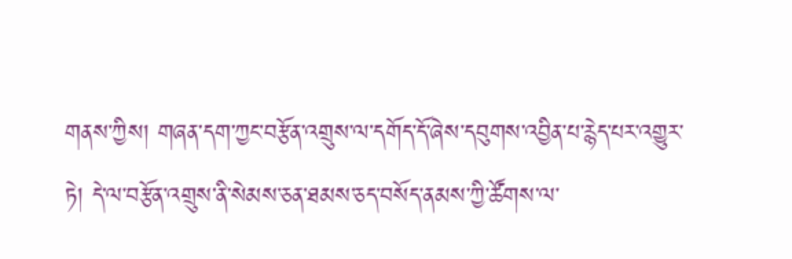གནས་ཀྱིས། གཞན་དག་ཀྱང་བརྩོན་འགྲུས་ལ་དགོད་དོ་ཞེས་དབུགས་འབྱིན་པ་རྙེད་པར་འགྱུར་ཏེ། དེ་ལ་བརྩོན་འགྲུས་ནི་སེམས་ཅན་ཐམས་ཅད་བསོད་ནམས་ཀྱི་ཚོགས་ལ་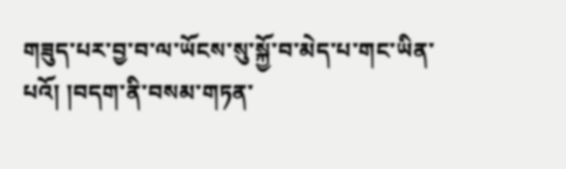གཟུད་པར་བྱ་བ་ལ་ཡོངས་སུ་སྐྱོ་བ་མེད་པ་གང་ཡིན་པའོ། །བདག་ནི་བསམ་གཏན་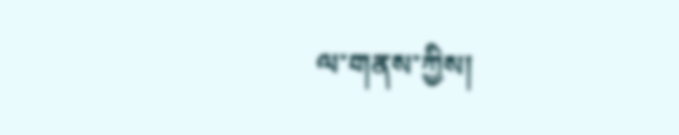ལ་གནས་ཀྱིས།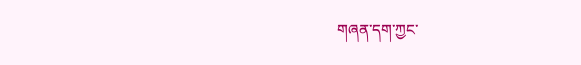གཞན་དག་ཀྱང་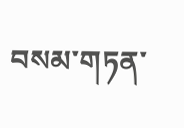བསམ་གཏན་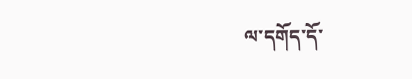ལ་དགོད་དོ་